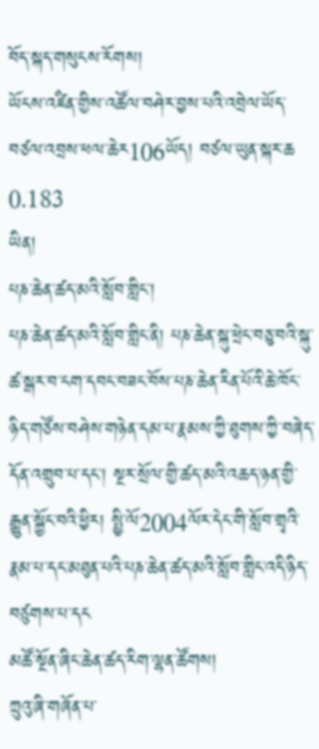བོད་སྐད་གསུངས་རོགས།
ཡོངས་འཛིན་གྱིས་འཚོལ་བཤེར་བྱས་པའི་འབྲེལ་ཡོད་བཙལ་འབྲས་ཕལ་ཆེར106ཡོད། བཙལ་ཡུན་སྐར་ཆ 0.183
ཡིན།
པཎ་ཆེན་ཚད་མའི་སློབ་གླིང་།
པཎ་ཆེན་ཚད་མའི་སློབ་གླིང་ནི། པཎ་ཆེན་སྐུ་ཕྲེང་བཅུ་བའི་སྐུ་ཚ་སྒར་བ་ངག་དབང་བཟང་བོས་པཎ་ཆེན་རིན་པོའི་ཆེ་ཁོང་ཉིད་གཙོས་བཤེས་གཉེན་དམ་པ་རྣམས་ཀྱི་ཐུགས་ཀྱི་བཞེད་དོན་འགྲུབ་པ་དང་། སྔར་སྲོལ་གྱི་ཚད་མའི་འཆད་ཉན་གྱི་རྒྱུན་སྐྱོང་བའི་ཕྱིར། སྤྱི་ལོ2004ལོར་དེང་གི་སློབ་གྲྭའི་རྣམ་པ་དང་མཐུན་པའི་པཎ་ཆེན་ཚད་མའི་སློབ་གླིང་འདི་ཉིད་བཙུགས་པ་དང
མཚོ་སྔོན་ཞིང་ཆེན་ཚད་རིག་ལྷན་ཚོགས།
ཀྲུའུ་ཞི་གཞོན་པ་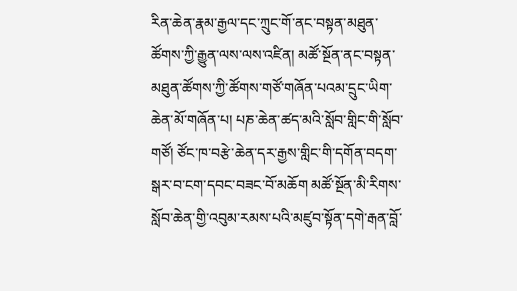རིན་ཆེན་རྣམ་རྒྱལ་དང་ཀྲུང་གོ་ནང་བསྟན་མཐུན་ཚོགས་ཀྱི་རྒྱུན་ལས་ལས་འཛིན། མཚོ་སྔོན་ནང་བསྟན་མཐུན་ཚོགས་ཀྱི་ཚོགས་གཙོ་གཞོན་པའམ་དྲུང་ཡིག་ཆེན་མོ་གཞོན་པ། པཎ་ཆེན་ཚད་མའི་སློབ་གླིང་གི་སློབ་གཙོ། ཙོང་ཁ་བརྩེ་ཆེན་དར་རྒྱས་གླིང་གི་དགོན་བདག་སྒར་བ་ངག་དབང་བཟང་བོ་མཆོག མཚོ་སྔོན་མི་རིགས་སློབ་ཆེན་གྱི་འབུམ་རམས་པའི་མཛུབ་སྟོན་དགེ་རྒན་བློ་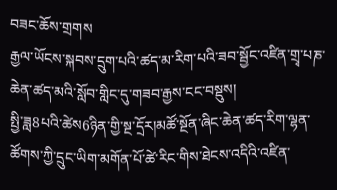བཟང་ཆོས་གྲགས
རྒྱལ་ཡོངས་སྐབས་དྲུག་པའི་ཚད་མ་རིག་པའི་ཟབ་སྦྱོང་འཛིན་གྲྭ་པཎ་ཆེན་ཚད་མའི་སློབ་གླིང་དུ་གཟབ་རྒྱས་ངང་བསྡུས།
སྤྱི་ཟླ8པའི་ཚེས6ཉིན་གྱི་སྔ་དྲོར།མཚོ་སྔོན་ཞིང་ཆེན་ཚད་རིག་ལྷན་ཚོགས་ཀྱི་དྲུང་ཡིག་མགོན་པོ་ཚེ་རིང་གིས་ཐེངས་འདིའི་འཛིན་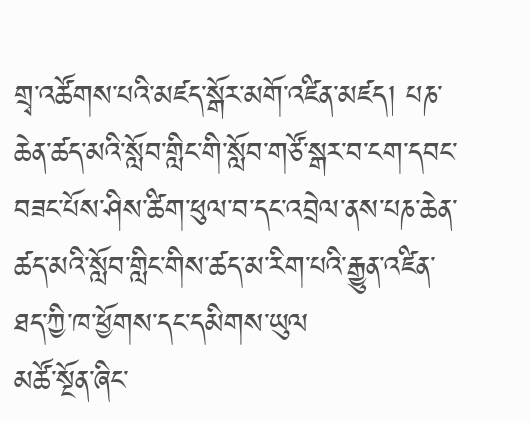གྲྭ་འཚོགས་པའི་མཛད་སྒོར་མགོ་འཛིན་མཛད། པཎ་ཆེན་ཚད་མའི་སློབ་གླིང་གི་སློབ་གཙོ་སྒར་བ་ངག་དབང་བཟང་པོས་ཤིས་ཚིག་ཕུལ་བ་དང་འབྲེལ་ནས་པཎ་ཆེན་ཚད་མའི་སློབ་གླིང་གིས་ཚད་མ་རིག་པའི་རྒྱུན་འཛིན་ཐད་ཀྱི་ཁ་ཕྱོགས་དང་དམིགས་ཡུལ
མཚོ་སྔོན་ཞིང་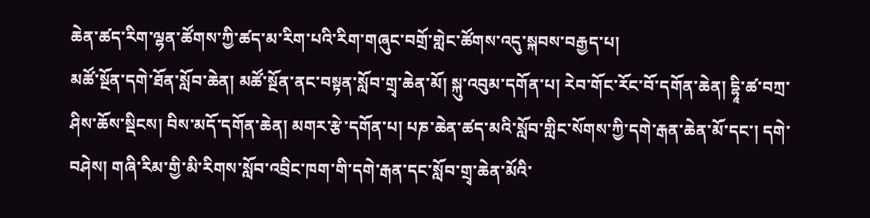ཆེན་ཚད་རིག་ལྷན་ཚོགས་ཀྱི་ཚད་མ་རིག་པའི་རིག་གཞུང་བགྲོ་གླེང་ཚོགས་འདུ་སྐབས་བརྒྱད་པ།
མཚོ་སྔོན་དགེ་ཐོན་སློབ་ཆེན། མཚོ་སྔོན་ནང་བསྟན་སློབ་གྲྭ་ཆེན་མོ། སྐུ་འབུམ་དགོན་པ། རེབ་གོང་རོང་བོ་དགོན་ཆེན། དྷཱི་ཚ་བཀྲ་ཤིས་ཆོས་སྡིངས། བིས་མདོ་དགོན་ཆེན། མགར་རྩེ་དགོན་པ། པཎ་ཆེན་ཚད་མའི་སློབ་གླིང་སོགས་ཀྱི་དགེ་རྒན་ཆེན་མོ་དང་། དགེ་བཤེས། གཞི་རིམ་གྱི་མི་རིགས་སློབ་འབྲིང་ཁག་གི་དགེ་རྒན་དང་སློབ་གྲྭ་ཆེན་མོའི་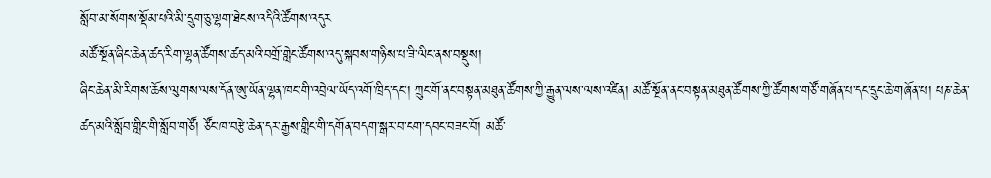སློབ་མ་སོགས་སྡོམ་པའི་མི་དྲུག་ཅུ་ལྷག་ཐེངས་འདིའི་ཚོགས་འདུར
མཚོ་སྔོན་ཞིང་ཆེན་ཚད་རིག་ལྷན་ཚོགས་ཚད་མའི་བགྲོ་གླེང་ཚོགས་འདུ་སྐབས་གཉིས་པ་ཟི་ལིང་ནས་བསྡུས།
ཞིང་ཆེན་མི་རིགས་ཆོས་ལུགས་ལས་དོན་ཨུ་ཡོན་ལྷན་ཁང་གི་འབྲེལ་ཡོད་འགོ་ཁྲིད་དང་། ཀྲུང་གོ་ནང་བསྟན་མཐུན་ཚོགས་ཀྱི་རྒྱུན་ལས་ལས་འཛིན། མཚོ་སྔོན་ནང་བསྟན་མཐུན་ཚོགས་ཀྱི་ཚོགས་གཙོ་གཞོན་པ་དང་དྲུང་ཆེ་གཞོན་པ། པཎ་ཆེན་ཚད་མའི་སློབ་གླིང་གི་སློབ་གཙོ། ཙོང་ཁ་བརྩེ་ཆེན་དར་རྒྱས་གླིང་གི་དགོན་བདག་སྒར་བ་ངག་དབང་བཟང་བོ། མཚོ་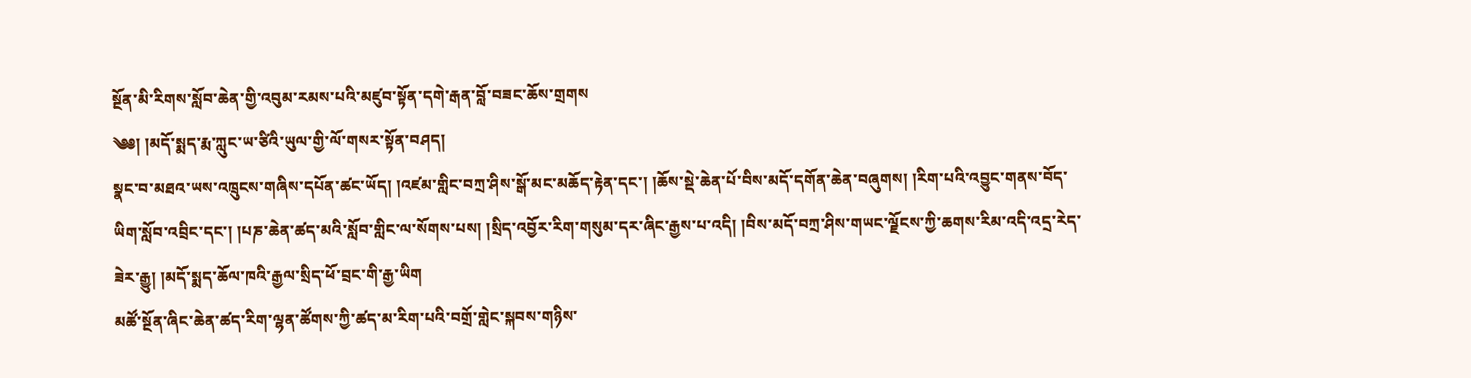སྔོན་མི་རིགས་སློབ་ཆེན་གྱི་འབུམ་རམས་པའི་མཛུབ་སྟོན་དགེ་རྒན་བློ་བཟང་ཆོས་གྲགས
༄༅། །མདོ་སྨད་རྨ་ཀླུང་ཡ་ཙིའི་ཡུལ་གྱི་ལོ་གསར་སྟོན་བཤད།
སྣང་བ་མཐའ་ཡས་འཁྲུངས་གཞིས་དཔོན་ཚང་ཡོད། །འཛམ་གླིང་བཀྲ་ཤིས་སྒོ་མང་མཆོད་རྟེན་དང་། །ཆོས་སྡེ་ཆེན་པོ་བིས་མདོ་དགོན་ཆེན་བཞུགས། །རིག་པའི་འབྱུང་གནས་བོད་ཡིག་སློབ་འབྲིང་དང་། །པཎ་ཆེན་ཚད་མའི་སློབ་གླིང་ལ་སོགས་པས། །སྲིད་འབྱོར་རིག་གསུམ་དར་ཞིང་རྒྱས་པ་འདི། །བིས་མདོ་བཀྲ་ཤིས་གཡང་ལྗོངས་ཀྱི་ཆགས་རིམ་འདི་འདྲ་རེད་ཟེར་རྒྱུ། །མདོ་སྨད་ཆོལ་ཁའི་རྒྱལ་སྲིད་ཕོ་བྲང་གི་རྒྱ་ཡིག
མཚོ་སྔོན་ཞིང་ཆེན་ཚད་རིག་ལྷན་ཚོགས་ཀྱི་ཚད་མ་རིག་པའི་བགྲོ་གླེང་སྐབས་གཉིས་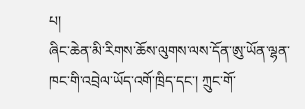པ།
ཞིང་ཆེན་མི་རིགས་ཆོས་ལུགས་ལས་དོན་ཨུ་ཡོན་ལྷན་ཁང་གི་འབྲེལ་ཡོད་འགོ་ཁྲིད་དང་། ཀྲུང་གོ་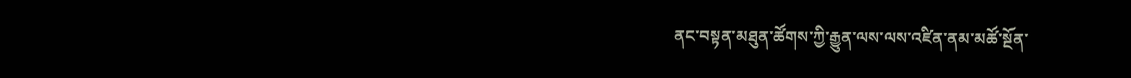ནང་བསྟན་མཐུན་ཚོགས་ཀྱི་རྒྱུན་ལས་ལས་འཛིན་ནམ་མཚོ་སྔོན་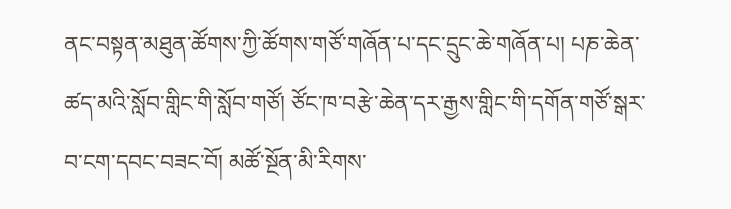ནང་བསྟན་མཐུན་ཚོགས་ཀྱི་ཚོགས་གཙོ་གཞོན་པ་དང་དྲུང་ཆེ་གཞོན་པ། པཎ་ཆེན་ཚད་མའི་སློབ་གླིང་གི་སློབ་གཙོ། ཙོང་ཁ་བརྩེ་ཆེན་དར་རྒྱས་གླིང་གི་དགོན་གཙོ་སྒར་བ་ངག་དབང་བཟང་བོ། མཚོ་སྔོན་མི་རིགས་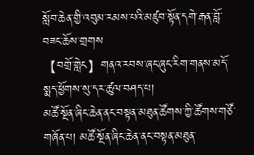སློབ་ཆེན་གྱི་འབུམ་རམས་པའི་མཛུབ་སྟོན་དགེ་རྒན་བློ་བཟང་ཆོས་གྲགས
【བགྲོ་གླེང】གནའ་རབས་ཞང་ཞུང་རིག་གནས་མདོ་སྨད་ཕྱོགས་སུ་དར་ཚུལ་བཤད་པ།
མཚོ་སྔོན་ཞིང་ཆེན་ནང་བསྟན་མཐུན་ཚོགས་ཀྱི་ཚོགས་གཙོ་གཞོན་པ། མཚོ་སྔོན་ཞིང་ཆེན་ནང་བསྟན་མཐུན་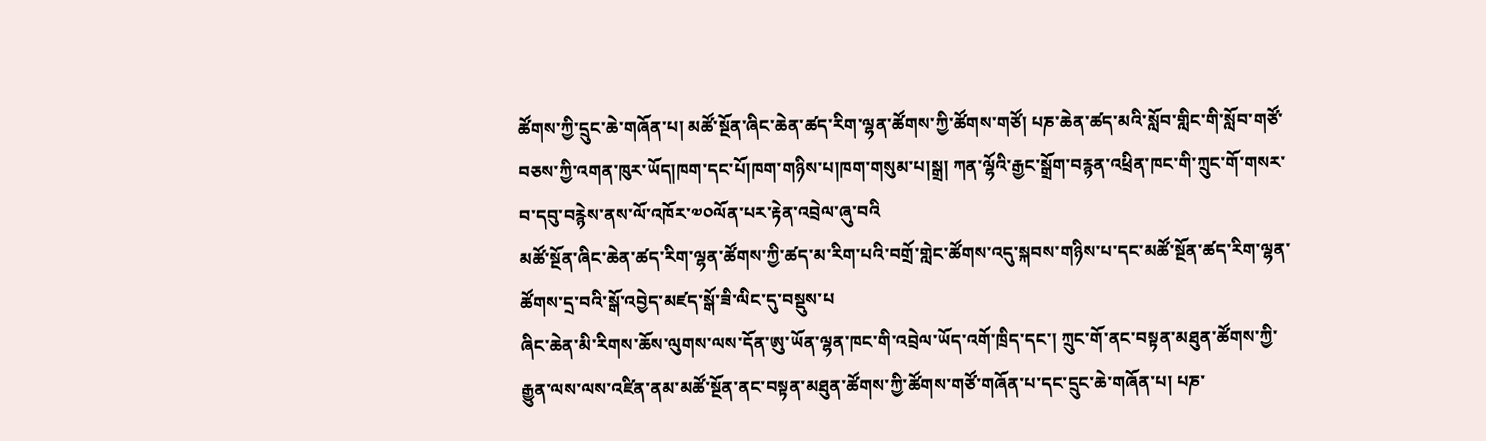ཚོགས་ཀྱི་དྲུང་ཆེ་གཞོན་པ། མཚོ་སྔོན་ཞིང་ཆེན་ཚད་རིག་ལྷན་ཚོགས་ཀྱི་ཚོགས་གཙོ། པཎ་ཆེན་ཚད་མའི་སློབ་གླིང་གི་སློབ་གཙོ་བཅས་ཀྱི་འགན་ཁུར་ཡོད།ཁག་དང་པོ།ཁག་གཉིས་པ།ཁག་གསུམ་པ།སྒྲ། ཀན་ལྷོའི་རྒྱང་སྒྲོག་བརྙན་འཕྲིན་ཁང་གི་ཀྲུང་གོ་གསར་བ་དབུ་བརྙེས་ནས་ལོ་འཁོར་༧༠ལོན་པར་རྟེན་འབྲེལ་ཞུ་བའི
མཚོ་སྔོན་ཞིང་ཆེན་ཚད་རིག་ལྷན་ཚོགས་ཀྱི་ཚད་མ་རིག་པའི་བགྲོ་གླེང་ཚོགས་འདུ་སྐབས་གཉིས་པ་དང་མཚོ་སྔོན་ཚད་རིག་ལྷན་ཚོགས་དྲ་བའི་སྒོ་འབྱེད་མཛད་སྒོ་ཟི་ལིང་དུ་བསྡུས་པ
ཞིང་ཆེན་མི་རིགས་ཆོས་ལུགས་ལས་དོན་ཨུ་ཡོན་ལྷན་ཁང་གི་འབྲེལ་ཡོད་འགོ་ཁྲིད་དང་། ཀྲུང་གོ་ནང་བསྟན་མཐུན་ཚོགས་ཀྱི་རྒྱུན་ལས་ལས་འཛིན་ནམ་མཚོ་སྔོན་ནང་བསྟན་མཐུན་ཚོགས་ཀྱི་ཚོགས་གཙོ་གཞོན་པ་དང་དྲུང་ཆེ་གཞོན་པ། པཎ་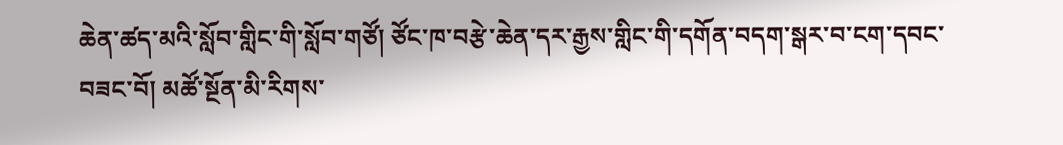ཆེན་ཚད་མའི་སློབ་གླིང་གི་སློབ་གཙོ། ཙོང་ཁ་བརྩེ་ཆེན་དར་རྒྱས་གླིང་གི་དགོན་བདག་སྒར་བ་ངག་དབང་བཟང་བོ། མཚོ་སྔོན་མི་རིགས་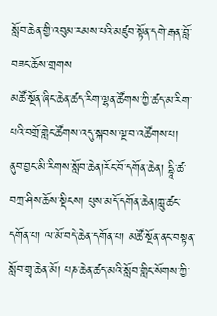སློབ་ཆེན་གྱི་འབུམ་རམས་པའི་མཛུབ་སྟོན་དགེ་རྒན་བློ་བཟང་ཆོས་གྲགས
མཚོ་སྔོན་ཞིང་ཆེན་ཚད་རིག་ལྷན་ཚོགས་ཀྱི་ཚད་མ་རིག་པའི་བགྲོ་གླེང་ཚོགས་འདུ་སྐབས་ལྔ་བ་འཚོགས་པ།
ནུབ་བྱང་མི་རིགས་སློབ་ཆེན།རོང་བོ་དགོན་ཆེན། དྷཱི་ཚ་བཀྲ་ཤིས་ཆོས་སྡིངས། པུས་མདོ་དགོན་ཆེན།ཀླུ་ཚང་དགོན་པ། ལ་མོ་བདེ་ཆེན་དགོན་པ། མཚོ་སྔོན་ནང་བསྟན་སློབ་གྲྭ་ཆེན་མོ། པཎ་ཆེན་ཚད་མའི་སློབ་གླིང་སོགས་ཀྱི་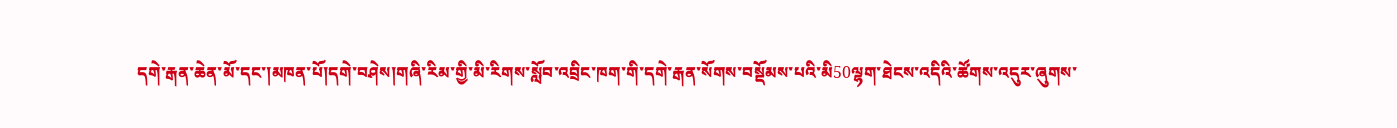དགེ་རྒན་ཆེན་མོ་དང་།མཁན་པོ།དགེ་བཤེས།གཞི་རིམ་གྱི་མི་རིགས་སློབ་འབྲིང་ཁག་གི་དགེ་རྒན་སོགས་བསྡོམས་པའི་མི50ལྷག་ཐེངས་འདིའི་ཚོགས་འདུར་ཞུགས་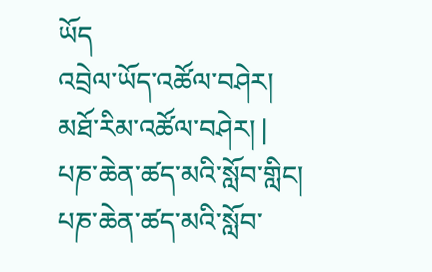ཡོད
འབྲེལ་ཡོད་འཚོལ་བཤེར།
མཐོ་རིམ་འཚོལ་བཤེར། |
པཎ་ཆེན་ཚད་མའི་སློབ་གླིང།
པཎ་ཆེན་ཚད་མའི་སློབ་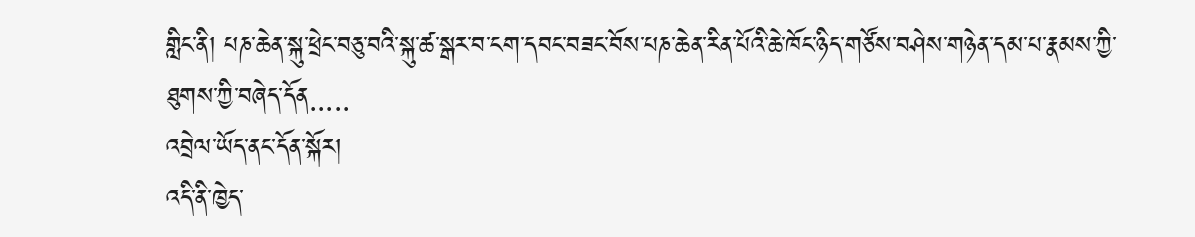གླིང་ནི། པཎ་ཆེན་སྐུ་ཕྲེང་བཅུ་བའི་སྐུ་ཚ་སྒར་བ་ངག་དབང་བཟང་བོས་པཎ་ཆེན་རིན་པོའི་ཆེ་ཁོང་ཉིད་གཙོས་བཤེས་གཉེན་དམ་པ་རྣམས་ཀྱི་ཐུགས་ཀྱི་བཞེད་དོན.....
འབྲེལ་ཡོད་ནང་དོན་སྐོར།
འདི་ནི་ཁྱེད་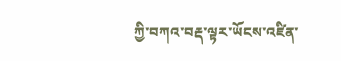ཀྱི་བཀའ་བརྡ་ལྟར་ཡོངས་འཛིན་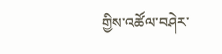གྱིས་འཚོལ་བཤེར་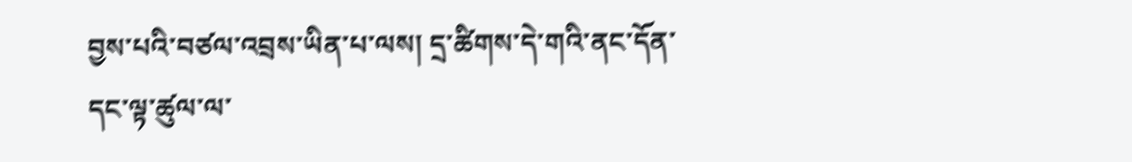བྱས་པའི་བཙལ་འབྲས་ཡིན་པ་ལས། དྲ་ཚིགས་དེ་གའི་ནང་དོན་དང་ལྟ་ཚུལ་ལ་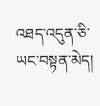འཐད་འདུན་ཅི་ཡང་བསྟན་མེད།